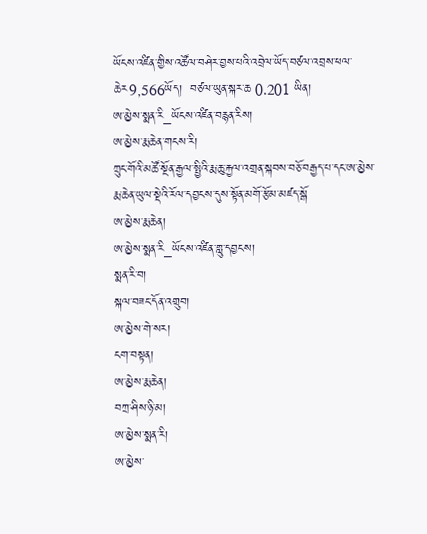ཡོངས་འཛིན་གྱིས་འཚོལ་བཤེར་བྱས་པའི་འབྲེལ་ཡོད་བཙལ་འབྲས་ཕལ་ཆེར9,566ཡོད།  བཙལ་ཡུན་སྐར་ཆ 0.201 ཡིན།
ཨ་མྱེས་སྨན་རི_ཡོངས་འཛིན་བརྙན་རིས།
ཨ་མྱེས་རྨ་ཆེན་གངས་རི།
ཀྲུང་གོའི་མཚོ་སྔོན་རྒྱལ་སྤྱིའི་རྨ་ཆུ་རྐྱལ་འགྲན་སྐབས་བཅོ་བརྒྱད་པ་དང་ཨ་མྱེས་རྨ་ཆེན་ཡུལ་སྡེའི་རོལ་དབྱངས་དུས་སྟོན་མགོ་རྩོམ་མཛད་སྒོ
ཨ་མྱེས་རྨ་ཆེན།
ཨ་མྱེས་སྨན་རི_ཡོངས་འཛིན་གླུ་དབྱངས།
སྨན་རི་བ།
སྐལ་བཟང་དོན་འགྲུབ།
ཨ་མྱེས་གེ་སར།
ངག་བསྟན།
ཨ་མྱེས་རྨ་ཆེན།
བཀྲ་ཤིས་ཉི་མ།
ཨ་མྱེས་སྨན་རི།
ཨ་མྱེས་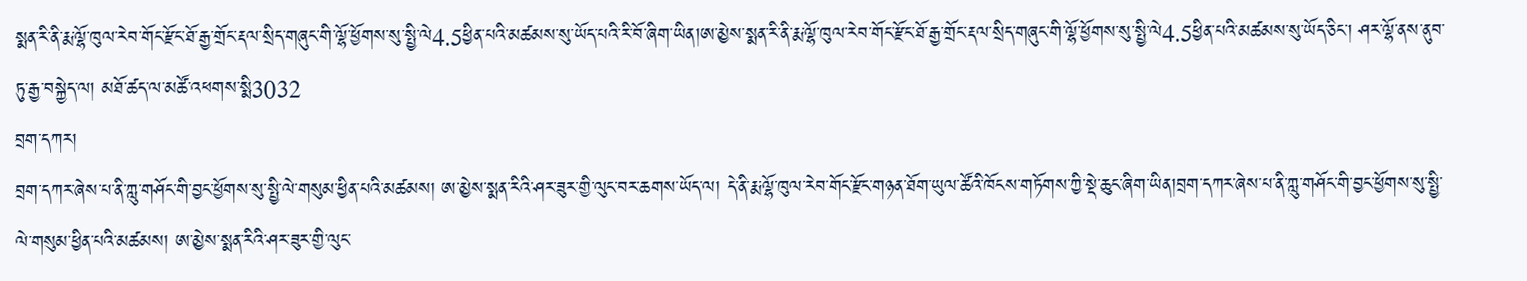སྨན་རི་ནི་རྨ་ལྷོ་ཁུལ་རེབ་གོང་རྫོང་ཐོ་རྒྱ་གྲོང་རྡལ་སྲིད་གཞུང་གི་ལྷོ་ཕྱོགས་སུ་སྤྱི་ལེ4.5ཕྱིན་པའི་མཚམས་སུ་ཡོད་པའི་རི་བོ་ཞིག་ཡིན།ཨ་མྱེས་སྨན་རི་ནི་རྨ་ལྷོ་ཁུལ་རེབ་གོང་རྫོང་ཐོ་རྒྱ་གྲོང་རྡལ་སྲིད་གཞུང་གི་ལྷོ་ཕྱོགས་སུ་སྤྱི་ལེ4.5ཕྱིན་པའི་མཚམས་སུ་ཡོད་ཅིང་། ཤར་ལྷོ་ནས་ནུབ་ཏུ་རྒྱ་བསྐྱེད་ལ། མཐོ་ཚད་ལ་མཚོ་འཕགས་སྨི3032
བྲག་དཀར།
བྲག་དཀར་ཞེས་པ་ནི་ཀླུ་གཤོང་གི་བྱང་ཕྱོགས་སུ་སྤྱི་ལེ་གསུམ་ཕྱིན་པའི་མཚམས། ཨ་མྱེས་སྨན་རིའི་ཤར་ཟུར་གྱི་ལུང་བར་ཆགས་ཡོད་ལ། དེ་ནི་རྨ་ལྷོ་ཁུལ་རེབ་གོང་རྫོང་གཉན་ཐོག་ཡུལ་ཚོའི་ཁོངས་གཏོགས་ཀྱི་སྡེ་ཆུང་ཞིག་ཡིན།བྲག་དཀར་ཞེས་པ་ནི་ཀླུ་གཤོང་གི་བྱང་ཕྱོགས་སུ་སྤྱི་ལེ་གསུམ་ཕྱིན་པའི་མཚམས། ཨ་མྱེས་སྨན་རིའི་ཤར་ཟུར་གྱི་ལུང་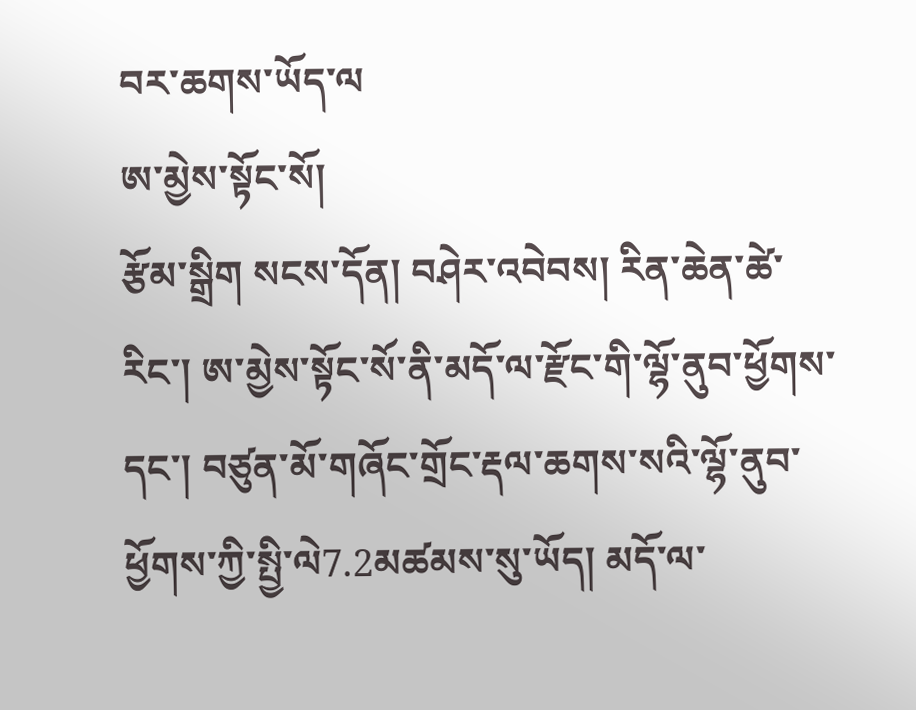བར་ཆགས་ཡོད་ལ
ཨ་མྱེས་སྟོང་སོ།
རྩོམ་སྒྲིག སངས་དོན། བཤེར་འབེབས། རིན་ཆེན་ཚེ་རིང་། ཨ་མྱེས་སྟོང་སོ་ནི་མདོ་ལ་རྫོང་གི་ལྷོ་ནུབ་ཕྱོགས་དང་། བཙུན་མོ་གཞོང་གྲོང་རྡལ་ཆགས་སའི་ལྷོ་ནུབ་ཕྱོགས་ཀྱི་སྤྱི་ལེ7.2མཚམས་སུ་ཡོད། མདོ་ལ་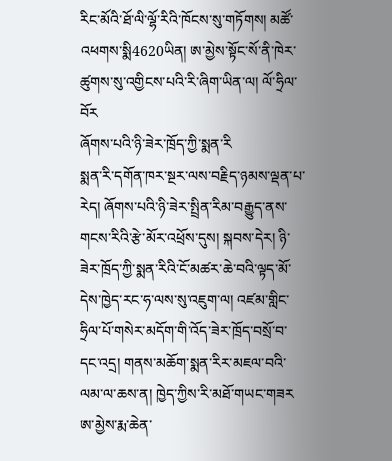རིང་མོའི་ཐོ་ལི་ལྷོ་རིའི་ཁོངས་སུ་གཏོགས། མཚོ་འཕགས་སྨི4620ཡིན། ཨ་མྱེས་སྟོང་སོ་ནི་ཁེར་ཚུགས་སུ་འགྱིངས་པའི་རི་ཞིག་ཡིན་ལ། ལོ་ཧྲིལ་བོར
ཞོགས་པའི་ཉི་ཟེར་ཁྲོད་ཀྱི་སྨན་རི
སྨན་རི་དགོན་ཁར་སྔར་ལས་བརྗིད་ཉམས་ལྡན་པ་རེད། ཞོགས་པའི་ཉི་ཟེར་སྤྲིན་རིམ་བརྒྱུད་ནས་གངས་རིའི་རྩེ་མོར་འཕྲོས་དུས། སྐབས་དེར། ཉི་ཟེར་ཁྲོད་ཀྱི་སྨན་རིའི་ངོ་མཚར་ཆེ་བའི་ལྟད་མོ་དེས་ཁྱེད་རང་ཧ་ལས་སུ་འཇུག་ལ། འཛམ་གླིང་ཧྲིལ་པོ་གསེར་མདོག་གི་འོད་ཟེར་ཁྲོད་བསྲོ་བ་དང་འདྲ། གནས་མཆོག་སྨན་རིར་མཇལ་བའི་ལམ་ལ་ཆས་ན། ཁྱེད་ཀྱིས་རི་མཐོ་གཡང་གཟར
ཨ་མྱེས་རྨ་ཆེན་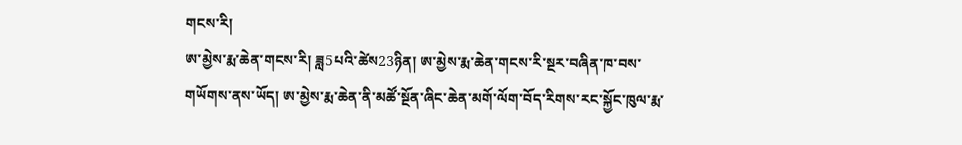གངས་རི།
ཨ་མྱེས་རྨ་ཆེན་གངས་རི། ཟླ5པའི་ཚེས23ཉིན། ཨ་མྱེས་རྨ་ཆེན་གངས་རི་སྔར་བཞིན་ཁ་བས་གཡོགས་ནས་ཡོད། ཨ་མྱེས་རྨ་ཆེན་ནི་མཚོ་སྔོན་ཞིང་ཆེན་མགོ་ལོག་བོད་རིགས་རང་སྐྱོང་ཁུལ་རྨ་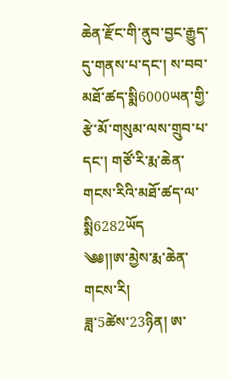ཆེན་རྫོང་གི་ནུབ་བྱང་རྒྱུད་དུ་གནས་པ་དང་། ས་བབ་མཐོ་ཚད་སྨི6000ཡན་གྱི་རྩེ་མོ་གསུམ་ལས་གྲུབ་པ་དང་། གཙོ་རི་རྨ་ཆེན་གངས་རིའི་མཐོ་ཚད་ལ་སྨི6282ཡོད
༄༅།།ཨ་མྱེས་རྨ་ཆེན་གངས་རི།
ཟླ་5ཚེས་23ཉིན། ཨ་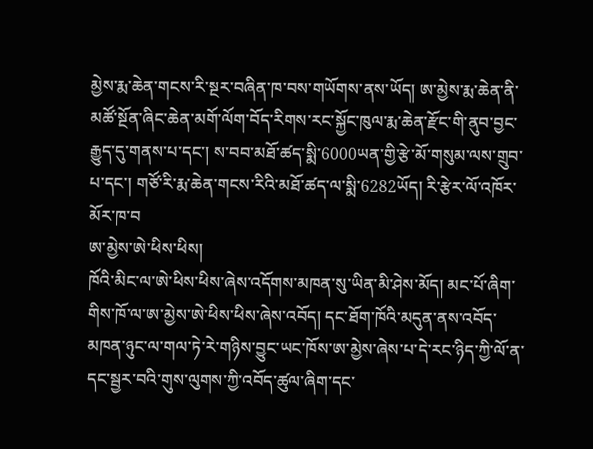མྱེས་རྨ་ཆེན་གངས་རི་སྔར་བཞིན་ཁ་བས་གཡོགས་ནས་ཡོད། ཨ་མྱེས་རྨ་ཆེན་ནི་མཚོ་སྔོན་ཞིང་ཆེན་མགོ་ལོག་བོད་རིགས་རང་སྐྱོང་ཁུལ་རྨ་ཆེན་རྫོང་གི་ནུབ་བྱང་རྒྱུད་དུ་གནས་པ་དང་། ས་བབ་མཐོ་ཚད་སྨི་6000ཡན་གྱི་རྩེ་མོ་གསུམ་ལས་གྲུབ་པ་དང་། གཙོ་རི་རྨ་ཆེན་གངས་རིའི་མཐོ་ཚད་ལ་སྨི་6282ཡོད། རི་རྩེར་ལོ་འཁོར་མོར་ཁ་བ
ཨ་མྱེས་ཨེ་ཕིས་ཕིས།
ཁོའི་མིང་ལ་ཨེ་ཕིས་ཕིས་ཞེས་འདོགས་མཁན་སུ་ཡིན་མི་ཤེས་མོད། མང་པོ་ཞིག་གིས་ཁོ་ལ་ཨ་མྱེས་ཨེ་ཕིས་ཕིས་ཞེས་འབོད། དང་ཐོག་ཁོའི་མདུན་ནས་འབོད་མཁན་ཉུང་ལ་གལ་ཏེ་རེ་གཉིས་བྱུང་ཡང་ཁོས་ཨ་མྱེས་ཞེས་པ་དེ་རང་ཉིད་ཀྱི་ལོ་ན་དང་སྦྱར་བའི་གུས་ལུགས་ཀྱི་འབོད་ཚུལ་ཞིག་དང་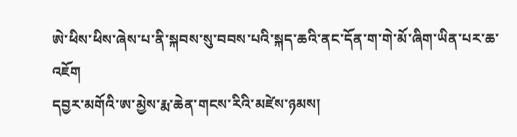ཨེ་ཕིས་ཕིས་ཞེས་པ་ནི་སྐབས་སུ་བབས་པའི་སྐད་ཆའི་ནང་དོན་ག་གེ་མོ་ཞིག་ཡིན་པར་ཆ་འཇོག
དབྱར་མགོའི་ཨ་མྱེས་རྨ་ཆེན་གངས་རིའི་མཛེས་ཉམས།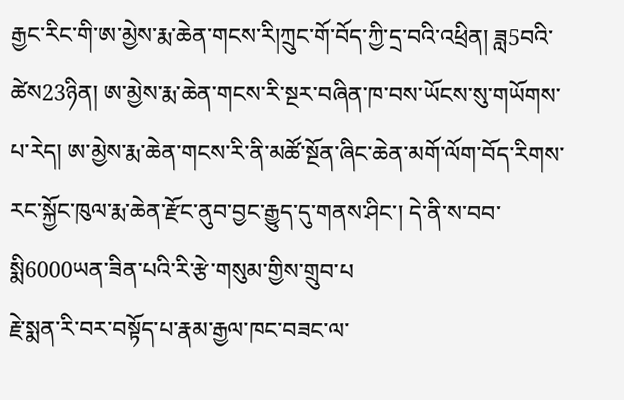རྒྱང་རིང་གི་ཨ་མྱེས་རྨ་ཆེན་གངས་རི།ཀྲུང་གོ་བོད་ཀྱི་དྲ་བའི་འཕྲིན། ཟླ5བའི་ཚེས23ཉིན། ཨ་མྱེས་རྨ་ཆེན་གངས་རི་སྔར་བཞིན་ཁ་བས་ཡོངས་སུ་གཡོགས་པ་རེད། ཨ་མྱེས་རྨ་ཆེན་གངས་རི་ནི་མཚོ་སྔོན་ཞིང་ཆེན་མགོ་ལོག་བོད་རིགས་རང་སྐྱོང་ཁུལ་རྨ་ཆེན་རྫོང་ནུབ་བྱང་རྒྱུད་དུ་གནས་ཤིང་། དེ་ནི་ས་བབ་སྨི6000ཡན་ཟིན་པའི་རི་རྩེ་གསུམ་གྱིས་གྲུབ་པ
རྗེ་སྨན་རི་བར་བསྟོད་པ་རྣམ་རྒྱལ་ཁང་བཟང་ལ་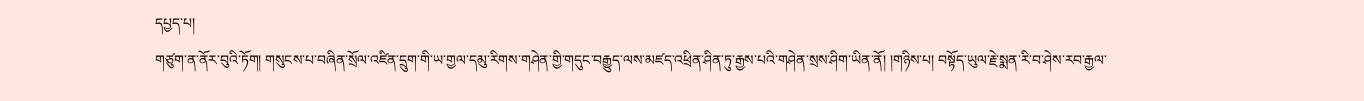དཔྱད་པ།
གཙུག་ན་ནོར་བུའི་ཏོག། གསུངས་པ་བཞིན་སྲོལ་འཛིན་དྲུག་གི་ཡ་གྱལ་དམུ་རིགས་གཤེན་གྱི་གདུང་བརྒྱུད་ལས་མཛད་འཕྲིན་ཤིན་ཏུ་རྒྱས་པའི་གཤེན་སྲས་ཤིག་ཡིན་ནོ། །གཉིས་པ། བསྟོད་ཡུལ་རྗེ་སྨན་རི་བ་ཤེས་རབ་རྒྱལ་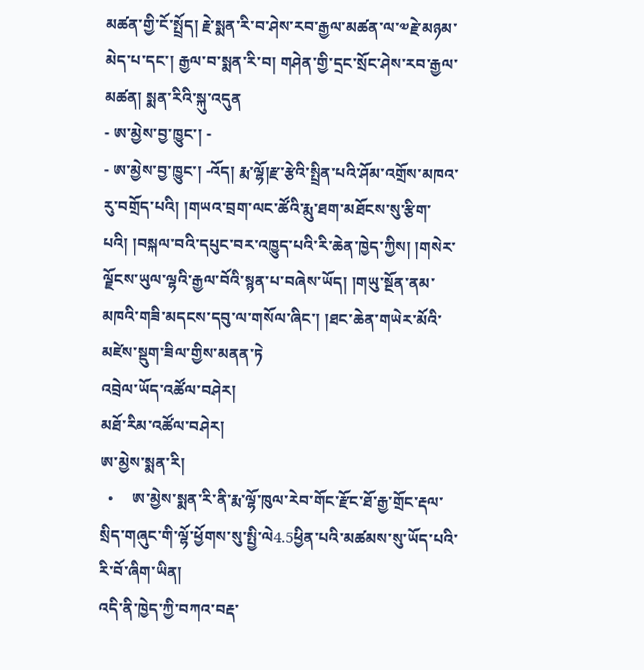མཚན་གྱི་ངོ་སྤྲོད། རྗེ་སྨན་རི་བ་ཤེས་རབ་རྒྱལ་མཚན་ལ་༧རྗེ་མཉམ་མེད་པ་དང་། རྒྱལ་བ་སྨན་རི་བ། གཤེན་གྱི་དྲང་སྲོང་ཤེས་རབ་རྒྱལ་མཚན། སྨན་རིའི་སྐུ་འདུན
- ཨ་མྱེས་བྱ་ཁྱུང་། -
- ཨ་མྱེས་བྱ་ཁྱུང་། -འོད། རྨ་ལྷོ།རྫ་རྩེའི་སྤྲིན་པའི་ཤོམ་འགྲོས་མཁའ་རུ་བགྲོད་པའི། །གཡའ་བྲག་ལང་ཚོའི་རྨུ་ཐག་མཐོངས་སུ་རྩིག་པའི། །བསྐལ་བའི་དཔུང་བར་འཁྱུད་པའི་རི་ཆེན་ཁྱེད་ཀྱིས། །གསེར་ལྗོངས་ཡུལ་ལྷའི་རྒྱལ་བོའི་སྙན་པ་བཞེས་ཡོད། །གཡུ་སྔོན་ནམ་མཁའི་གཟི་མདངས་དབུ་ལ་གསོལ་ཞིང་། །ཐང་ཆེན་གཡེར་མོའི་མཛེས་སྡུག་ཟིལ་གྱིས་མནན་ཏེ
འབྲེལ་ཡོད་འཚོལ་བཤེར།
མཐོ་རིམ་འཚོལ་བཤེར།
ཨ་མྱེས་སྨན་རི།
  •     ཨ་མྱེས་སྨན་རི་ནི་རྨ་ལྷོ་ཁུལ་རེབ་གོང་རྫོང་ཐོ་རྒྱ་གྲོང་རྡལ་སྲིད་གཞུང་གི་ལྷོ་ཕྱོགས་སུ་སྤྱི་ལེ4.5ཕྱིན་པའི་མཚམས་སུ་ཡོད་པའི་རི་བོ་ཞིག་ཡིན།
འདི་ནི་ཁྱེད་ཀྱི་བཀའ་བརྡ་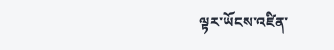ལྟར་ཡོངས་འཛིན་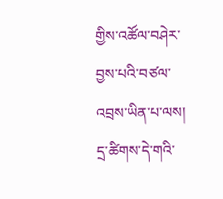གྱིས་འཚོལ་བཤེར་བྱས་པའི་བཙལ་འབྲས་ཡིན་པ་ལས། དྲ་ཚིགས་དེ་གའི་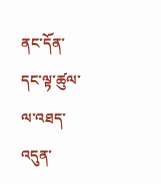ནང་དོན་དང་ལྟ་ཚུལ་ལ་འཐད་འདུན་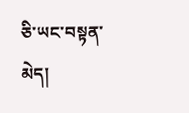ཅི་ཡང་བསྟན་མེད།